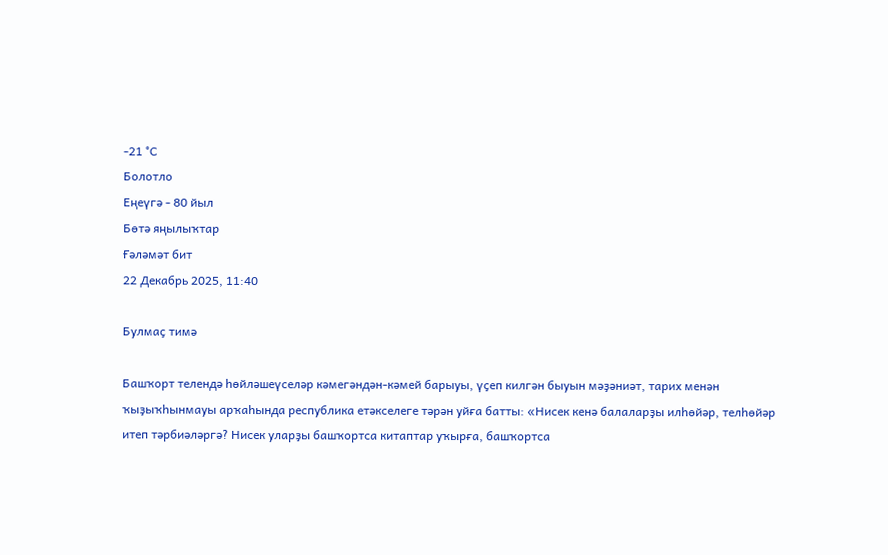-21 °С
Болотло
Еңеүгә - 80 йыл
Бөтә яңылыҡтар
Ғәләмәт бит
22 Декабрь 2025, 11:40

Булмаҫ тимә

Башҡорт телендә һөйләшеүселәр кәмегәндән-кәмей барыуы, үҫеп килгән быуын мәҙәниәт, тарих менән ҡыҙыҡһынмауы арҡаһында республика етәкселеге тәрән уйға батты: «Нисек кенә балаларҙы илһөйәр, телһөйәр итеп тәрбиәләргә? Нисек уларҙы башҡортса китаптар уҡырға, башҡортса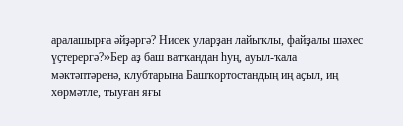аралашырға әйҙәргә? Нисек уларҙан лайыҡлы, файҙалы шәхес үҫтерергә?»Бер аҙ баш ватҡандан һуң, ауыл-ҡала мәктәптәренә, клубтарына Башҡортостандың иң аҫыл, иң хөрмәтле, тыуған яғы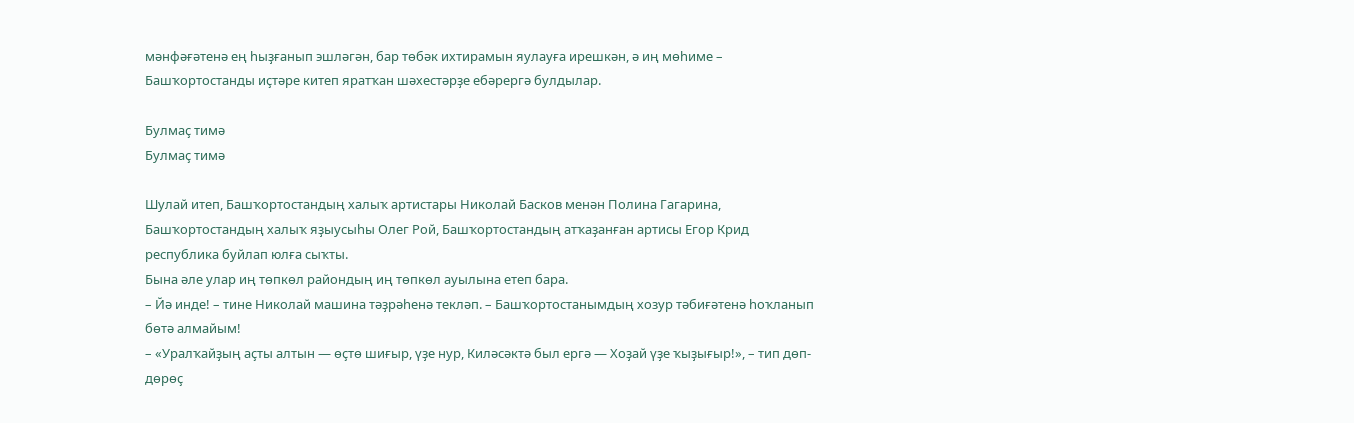мәнфәғәтенә ең һыҙғанып эшләгән, бар төбәк ихтирамын яулауға ирешкән, ә иң мөһиме – Башҡортостанды иҫтәре китеп яратҡан шәхестәрҙе ебәрергә булдылар.

Булмаҫ тимә
Булмаҫ тимә

Шулай итеп, Башҡортостандың халыҡ артистары Николай Басков менән Полина Гагарина, Башҡортостандың халыҡ яҙыусыһы Олег Рой, Башҡортостандың атҡаҙанған артисы Егор Крид республика буйлап юлға сыҡты.
Бына әле улар иң төпкөл райондың иң төпкөл ауылына етеп бара.
– Йә инде! – тине Николай машина тәҙрәһенә текләп. – Башҡортостанымдың хозур тәбиғәтенә һоҡланып бөтә алмайым!
– «Уралҡайҙың аҫты алтын — өҫтө шиғыр, үҙе нур, Киләсәктә был ергә — Хоҙай үҙе ҡыҙығыр!», – тип дөп-дөрөҫ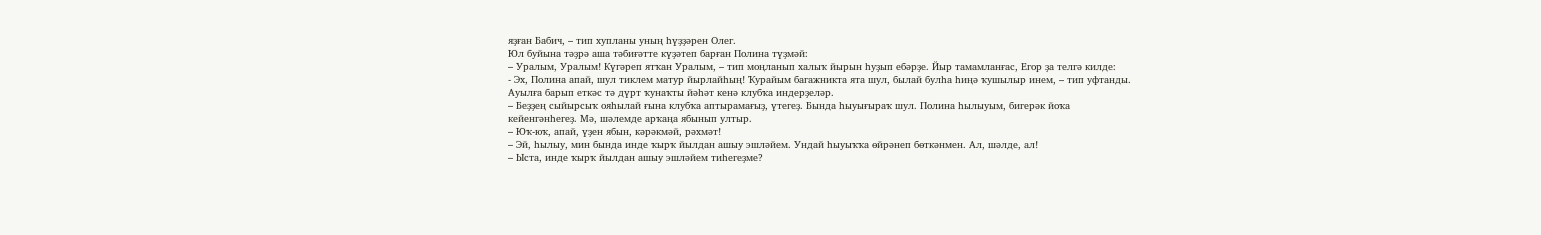яҙған Бабич, – тип хупланы уның һүҙҙәрен Олег.
Юл буйына тәҙрә аша тәбиғәтте күҙәтеп барған Полина түҙмәй:
– Уралым, Уралым! Күгәреп ятҡан Уралым, – тип моңланып халыҡ йырын һуҙып ебәрҙе. Йыр тамамланғас, Егор ҙа телгә килде:
- Эх, Полина апай, шул тиклем матур йырлайһың! Ҡурайым багажникта ята шул, былай булһа һиңә ҡушылыр инем, – тип уфтанды.
Ауылға барып еткәс тә дүрт ҡунаҡты йәһәт кенә клубҡа индерҙеләр.
– Беҙҙең сыйырсыҡ ояһылай ғына клубҡа аптырамағыҙ, үтегеҙ. Бында һыуығыраҡ шул. Полина һылыуым, бигерәк йоҡа кейенгәнһегеҙ. Мә, шәлемде арҡаңа ябынып ултыр.
– Юҡ-юҡ, апай, үҙен ябын, кәрәкмәй, рәхмәт!
– Эй, һылыу, мин бында инде ҡырҡ йылдан ашыу эшләйем. Ундай һыуыҡҡа өйрәнеп бөткәнмен. Ал, шәлде, ал!
– Ыста, инде ҡырҡ йылдан ашыу эшләйем тиһегеҙме?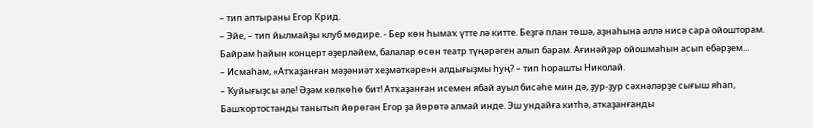– тип аптыраны Егор Крид.
– Эйе, – тип йылмайҙы клуб мөдире. - Бер көн һымаҡ үтте лә китте. Беҙгә план төшә, аҙнаһына әллә нисә сара ойошторам. Байрам һайын концерт әҙерләйем, балалар өсөн театр түңәрәген алып барам. Ағинәйҙәр ойошмаһын асып ебәрҙем...
– Исмаһам, «Атҡаҙанған мәҙәниәт хеҙмәткәре»н алдығыҙмы һуң? – тип һорашты Николай.
– Ҡуйығыҙсы әле! Әҙәм көлкөһө бит! Атҡаҙанған исемен ябай ауыл бисәһе мин дә, ҙур-ҙур сәхнәләрҙе сығыш яһап, Башҡортостанды танытып йөрөгән Егор ҙа йөрөтә алмай инде. Эш ундайға китһә, аткаҙанғанды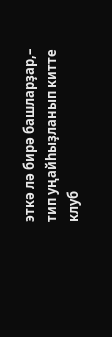эткә лә бирә башларҙар,– тип уңайһыҙланып китте клуб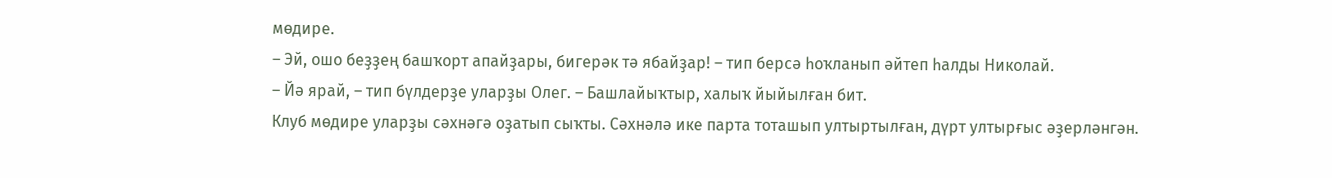мөдире.
– Эй, ошо беҙҙең башҡорт апайҙары, бигерәк тә ябайҙар! – тип берсә һоҡланып әйтеп һалды Николай.
– Йә ярай, – тип бүлдерҙе уларҙы Олег. – Башлайыҡтыр, халыҡ йыйылған бит.
Клуб мөдире уларҙы сәхнәгә оҙатып сыҡты. Сәхнәлә ике парта тоташып ултыртылған, дүрт ултырғыс әҙерләнгән.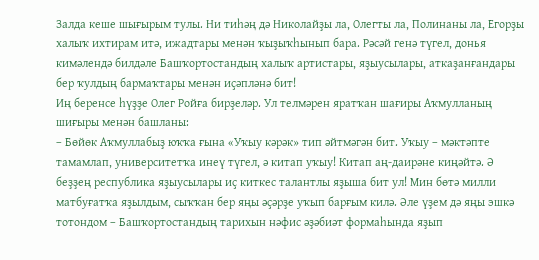Залда кеше шығырым тулы. Ни тиһәң дә Николайҙы ла, Олегты ла, Полинаны ла, Егорҙы халыҡ ихтирам итә, ижадтары менән ҡыҙыҡһынып бара. Рәсәй генә түгел, донья кимәлендә билдәле Башҡортостандың халыҡ артистары, яҙыусылары, аткаҙанғандары бер ҡулдың бармаҡтары менән иҫәпләнә бит!
Иң беренсе һүҙҙе Олег Ройға бирҙеләр. Ул телмәрен яратҡан шағиры Аҡмулланың шиғыры менән башланы:
– Бөйөк Аҡмуллабыҙ юҡҡа ғына «Уҡыу кәрәк» тип әйтмәгән бит. Уҡыу – мәктәпте тамамлап, университетҡа инеү түгел, ә китап уҡыу! Китап аң-даирәне киңәйтә. Ә беҙҙең республика яҙыусылары иҫ киткес талантлы яҙыша бит ул! Мин бөтә милли матбуғатҡа яҙылдым, сыҡҡан бер яңы әҫәрҙе уҡып барғым килә. Әле үҙем дә яңы эшкә тотондом – Башҡортостандың тарихын нәфис әҙәбиәт формаһында яҙып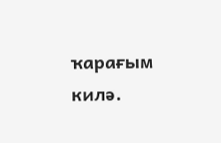ҡарағым килә.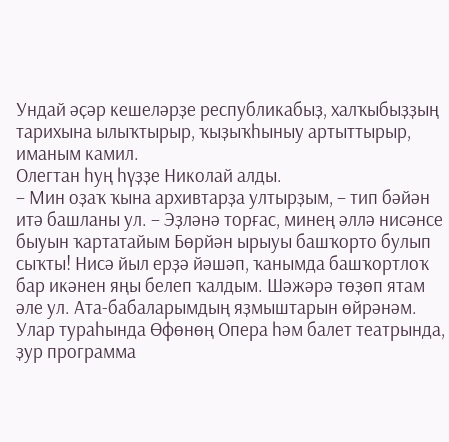Ундай әҫәр кешеләрҙе республикабыҙ, халҡыбыҙҙың тарихына ылыҡтырыр, ҡыҙыҡһыныу артыттырыр, иманым камил.
Олегтан һуң һүҙҙе Николай алды.
– Мин оҙаҡ ҡына архивтарҙа ултырҙым, – тип бәйән итә башланы ул. – Эҙләнә торғас, минең әллә нисәнсе быуын ҡартатайым Бөрйән ырыуы башҡорто булып сыҡты! Нисә йыл ерҙә йәшәп, ҡанымда башҡортлоҡ бар икәнен яңы белеп ҡалдым. Шәжәрә төҙөп ятам әле ул. Ата-бабаларымдың яҙмыштарын өйрәнәм. Улар тураһында Өфөнөң Опера һәм балет театрында, ҙур программа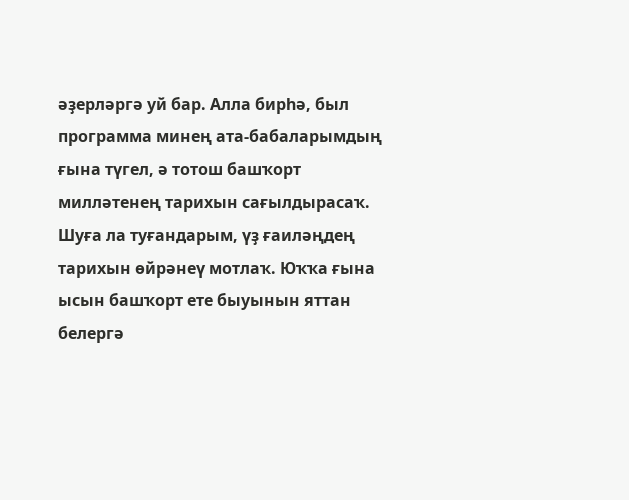әҙерләргә уй бар. Алла бирһә, был программа минең ата-бабаларымдың ғына түгел, ә тотош башҡорт милләтенең тарихын сағылдырасаҡ. Шуға ла туғандарым, үҙ ғаиләңдең тарихын өйрәнеү мотлаҡ. Юҡҡа ғына ысын башҡорт ете быуынын яттан белергә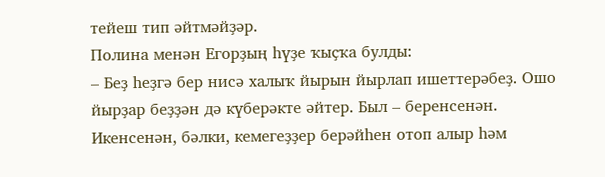тейеш тип әйтмәйҙәр.
Полина менән Егорҙың һүҙе ҡыҫҡа булды:
– Беҙ һеҙгә бер нисә халыҡ йырын йырлап ишеттерәбеҙ. Ошо йырҙар беҙҙән дә күберәкте әйтер. Был – беренсенән. Икенсенән, бәлки, кемегеҙҙер берәйһен отоп алыр һәм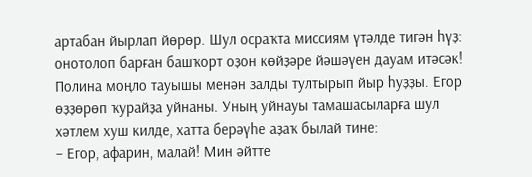артабан йырлап йөрөр. Шул осраҡта миссиям үтәлде тигән һүҙ: онотолоп барған башҡорт оҙон көйҙәре йәшәүен дауам итәсәк!
Полина моңло тауышы менән залды тултырып йыр һуҙҙы. Егор өҙҙөрөп ҡурайҙа уйнаны. Уның уйнауы тамашасыларға шул хәтлем хуш килде, хатта берәүһе аҙаҡ былай тине:
– Егор, афарин, малай! Мин әйтте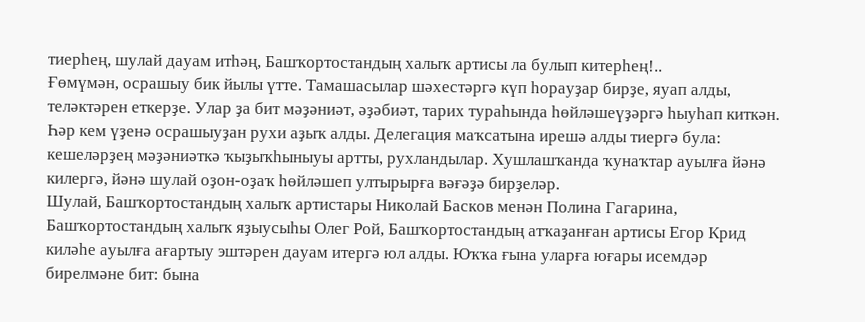тиерһең, шулай дауам итһәң, Башҡортостандың халыҡ артисы ла булып китерһең!..
Ғөмүмән, осрашыу бик йылы үтте. Тамашасылар шәхестәргә күп һорауҙар бирҙе, яуап алды, теләктәрен еткерҙе. Улар ҙа бит мәҙәниәт, әҙәбиәт, тарих тураһында һөйләшеүҙәргә һыуһап киткән. Һәр кем үҙенә осрашыуҙан рухи аҙыҡ алды. Делегация маҡсатына ирешә алды тиергә була: кешеләрҙең мәҙәниәткә ҡыҙыҡһыныуы артты, рухландылар. Хушлашҡанда ҡунаҡтар ауылға йәнә килергә, йәнә шулай оҙон-оҙаҡ һөйләшеп ултырырға вәғәҙә бирҙеләр.
Шулай, Башҡортостандың халыҡ артистары Николай Басков менән Полина Гагарина, Башҡортостандың халыҡ яҙыусыһы Олег Рой, Башҡортостандың атҡаҙанған артисы Егор Крид киләһе ауылға ағартыу эштәрен дауам итергә юл алды. Юҡҡа ғына уларға юғары исемдәр бирелмәне бит: бына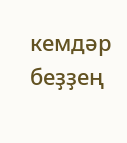кемдәр беҙҙең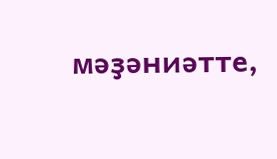мәҙәниәтте,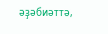әҙәбиәттә,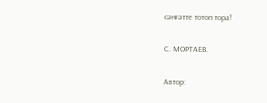сәнғәтте тотоп тора!

С. МОРТАЕВ.

Автор: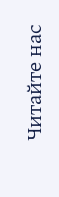Читайте нас